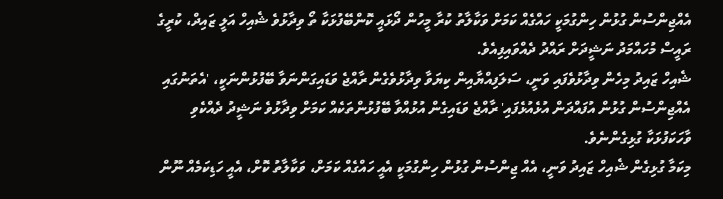އެއްޖިންސުން ގުޅުން ހިންގުމަކީ ހައްގެއް ކަމަށް ވަކާލާތު ކުރާ މީހުން ދޯޅައީ ކޮންބޭފުޅަކާ ތޯ ވިދާޅުވެ ޝެއިހް އަލީ ޒައިދް، ކުރީގެ ރައީސް މުހައްމަދު ނަޝީދަށް ރައްދު ދެއްވައިފިއެވެ.
ޝެއިހް ޒައިދު މިހެން ވިދާޅުވެފައި ވަނީ، ސަލަފިއްޔާއިން ކިޔަވާ ވިދާޅުވެގެން ރާއްޖެ ވަޑައިގަންނަވާ ބޭފުޅުންނަކީ، 'އެތަނުގައި އެއްޖިންސުން ގުޅުން އުފައްދަން އުޅެއުޅެފައި' ރާއްޖެ ވަޑައިގެން އުޅުއްވާ ބޭފުޅުންތަކެއް ކަމަށް ވިދާޅުވެ ނަޝީދު ދެއްކެވި ވާހަކަފުޅަކާ ގުޅިގެންނެވެ.
މިކަމާ ގުޅިގެން ޝެއިހް ޒައިދު ވަނީ، އެއް ޖިންސުން ގުޅުން ހިންގުމަކީ އެއީ ހައްގެއް ކަމަށް، ވަކާލާތު ކޮށް، އެއީ ހަޑިކަމެއް ނޫން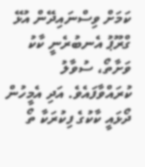ކަމަށް ވިސްނައިދޭން އުޅޭ ގްރޫޕު އެނބުރެނީ ކާކު ވަށާތޯ، ސުވާލު ކުރައްވާފައެވެ. އަދި އެމީހުން ދޯޅައީ ކާކުގެ ފިކުރަކާ ތޯ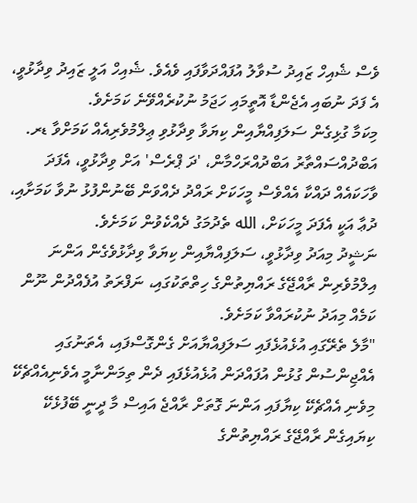ވެސް ޝެއިހް ޒައިދު ސުވާލު އުފައްދަވާފައި ވެއެވެ. ޝެއިހް އަލީ ޒައިދު ވިދާޅުވީ، އެ ފަދަ ނުބައި އެޖެންޑާ އޮތީމައި ހަޖަމު ނުކުރެއްވޭނެ ކަމަށެވެ.
މިކަމާ ގުޅިގެން ސަލަފިއްޔާއިން ކިޔަވާ ވިދާޅުވި ޢިލްމުވެރިއެއް ކަމަށްވާ ޑރ. އަބްދުއްސައްތާރު އަބްދުއްރަހްމާން، 'ދަ ޕްރެސް' އަށް ވިދާޅުވީ، އެފަދަ ވާހަކައެއް ދައްކާ އެއްވެސް މީހަކަށް ރައްދު ދެއްވަން ބޭނުންފުޅު ނުވާ ކަމަށާއި، ދުޢާ އަކީ އެފަދަ މީހަކަށް، الله ތެދުމަގު ދެއްކެވުން ކަމަށެވެ.
ނަޝީދު މިއަދު ވިދާޅުވީ، ސަލަފިއްޔާއިން ކިޔަވާ ވިދާޅުވެގެން އަންނަ އިލްމުވެރިން ރާއްޖޭގެ ރައްޔިތުންގެ ހިތްތަކުގައި، ނަފްރަތު އުފެއްދުން ނޫން ކަމެއް މިއަދު ނުކުރައްވާ ކަމަށެވެ.
"މާލެ ތެރޭގައި އުޅެއުޅެފައި ސަލަފިއްޔާއަށް ގެންގޮސްފައި، އެތަނުގައި އެއްޖިންސުން ގުޅުން އުފައްދަން އުޅެއުޅެފައި ދެން ތިމަންނާމީ އެވެނިއެއްޗެކޭ މިވެނި އެއްޗެކޭ ކިޔާފައި އަންނަ ގޮތަށް ރާއްޖެ އައިސް މާ ދީނީ ބޭފުޅެކޭ ކިޔައިގެން ރާއްޖޭގެ ރައްޔިތުންގެ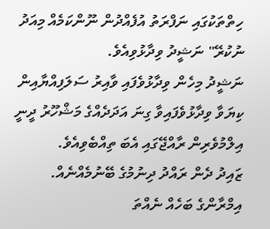ހިތްތަކުގައި ނަފްރަތު އުފެއްދުން ނޫންކަމެއް މިއަދު ނުކުރޭ" ނަޝީދު ވިދާޅުވިއެވެ.
ނަޝީދު މިހެން ވިދާޅުވެފައި ވާއިރު ސަލަފިއްޔާއިން ކިޔަވާ ވިދާޅުވެފައިވާ ގިނަ އަދަދެއްގެ މަޝްހޫރު ދީނީ އިލްމުވެރިން ރާއްޖޭގައި އެބަ ތިއްބެވިއެވެ.
ޒައިދު ދެން ރައްދު ދިނުމުގެ ބޭނުމެއްނެއް. އިމްރާންގެ ބަހެއް ނެއްތަ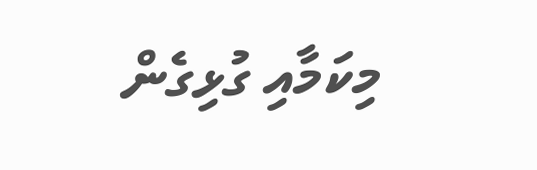މިކަމާއި ގުޅިގެން